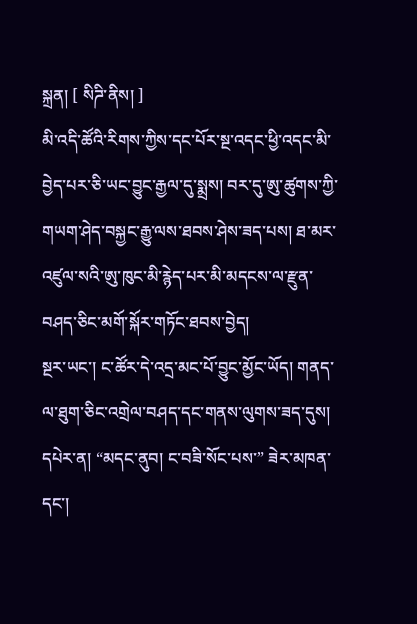སྐྲན། [ སིཌི་ནིས། ]
མི་འདི་ཚོའི་རིགས་ཀྱིས་དང་པོར་སྔ་འདང་ཕྱི་འདང་མི་བྱེད་པར་ཅི་ཡང་བྱུང་རྒྱལ་དུ་སྨྲས། བར་དུ་ཨུ་ཚུགས་ཀྱི་གཡག་ཤེད་བསྐྱང་རྒྱུ་ལས་ཐབས་ཤེས་ཟད་པས། ཐ་མར་འཛུལ་སའི་ཨུ་ཁུང་མི་རྙེད་པར་མི་མདངས་ལ་རྫུན་བཤད་ཅིང་མགོ་སྐོར་གཏོང་ཐབས་བྱེད།
སྔར་ཡང་། ང་ཚོར་དེ་འདྲ་མང་པོ་བྱུང་མྱོང་ཡོད། གནད་ལ་ཐུག་ཅིང་འགྲེལ་བཤད་དང་གནས་ལུགས་ཟད་དུས། དཔེར་ན། “མདང་ནུབ། ང་བཟི་སོང་པས་” ཟེར་མཁན་དང་།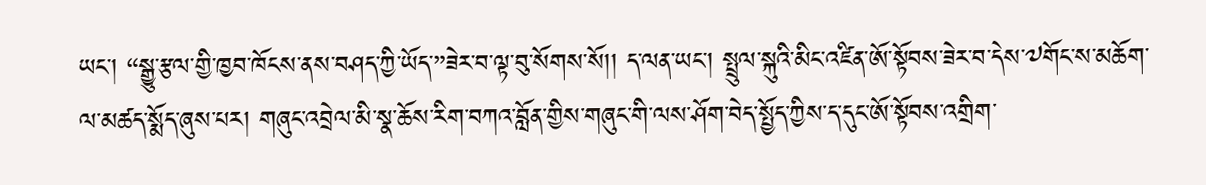ཡང་། “སྒྱུ་རྩལ་གྱི་ཁྱབ་ཁོངས་ནས་བཤད་ཀྱི་ཡོད་”ཟེར་བ་ལྟ་བུ་སོགས་སོ།། ད་ལན་ཡང་། སྤྲུལ་སྐུའི་མིང་འཛིན་ཨོ་སྟོབས་ཟེར་བ་དེས་༧གོང་ས་མཆོག་ལ་མཚད་སྨོད་ཞུས་པར། གཞུང་འབྲེལ་མི་སྣ་ཆོས་རིག་བཀའ་བློན་གྱིས་གཞུང་གི་ལས་ཤོག་བེད་སྤྱོད་ཀྱིས་ད་དུང་ཨོ་སྟོབས་འགྲིག་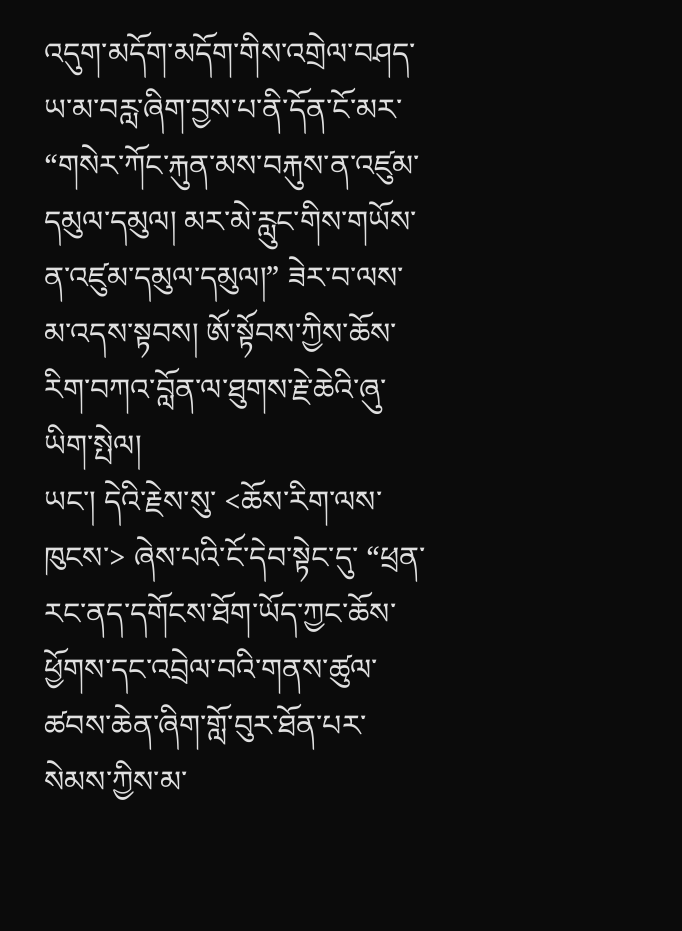འདུག་མདོག་མདོག་གིས་འགྲེལ་བཤད་ཡ་མ་བརླ་ཞིག་བྱས་པ་ནི་དོན་ངོ་མར་ “གསེར་ཀོང་རྐུན་མས་བརྐུས་ན་འཛུམ་དམུལ་དམུལ། མར་མེ་རླུང་གིས་གཡོས་ན་འཛུམ་དམུལ་དམུལ།” ཟེར་བ་ལས་མ་འདས་སྟབས། ཨོ་སྟོབས་ཀྱིས་ཆོས་རིག་བཀའ་བློན་ལ་ཐུགས་རྗེ་ཆེའི་ཞུ་ཡིག་སྤེལ།
ཡང་། དེའི་རྗེས་སུ་ <ཆོས་རིག་ལས་ཁུངས་> ཞེས་པའི་ངོ་དེབ་སྟེང་དུ་ “ཕྲན་རང་ནད་དགོངས་ཐོག་ཡོད་ཀྱང་ཆོས་ཕྱོགས་དང་འབྲེལ་བའི་གནས་ཚུལ་ཚབས་ཆེན་ཞིག་གློ་བུར་ཐོན་པར་སེམས་ཀྱིས་མ་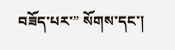བཟོད་པར་” སོགས་དང་།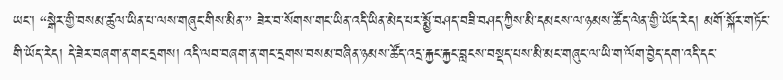ཡང་། “སྒེར་གྱི་བསམ་ཚུལ་ཡིན་པ་ལས་གཞུང་གིས་མིན་” ཟེར་བ་སོགས་གང་ཡིན་འདི་ཡིན་མེད་པར་སྨྱོ་བཤད་བཟི་བཤད་ཀྱིས་མི་དམངས་ལ་ཉམས་ཚོད་ལེན་གྱི་ཡོད་རེད། མགོ་སྐོར་གཏོང་གི་ཡོད་རེད། དེ་ཟེར་བཞག་ན་གང་དྲགས། འདི་ལབ་བཞག་ན་གང་དྲགས་བསམ་བཞིན་ཉམས་ཚོད་འདྲ་རྐྱང་རྐྱང་བླངས་བསྡད་པས་མི་མང་གཞུང་ལ་ཡི་ག་ལོག་བྱེད་དག་འདི་དང་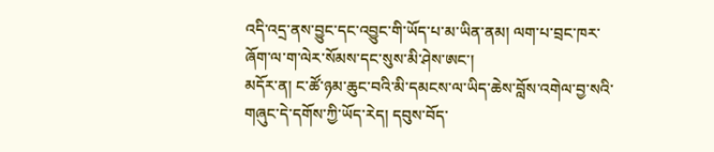འདི་འདྲ་ནས་བྱུང་དང་འབྱུང་གི་ཡོད་པ་མ་ཡིན་ནམ། ལག་པ་བྲང་ཁར་ཞོག་ལ་ག་ལེར་སོམས་དང་སུས་མི་ཤེས་ཨང་།
མདོར་ན། ང་ཚོ་ཉམ་ཆུང་བའི་མི་དམངས་ལ་ཡིད་ཆེས་བློས་འགེལ་བྱ་སའི་གཞུང་དེ་དགོས་ཀྱི་ཡོད་རེད། དབུས་བོད་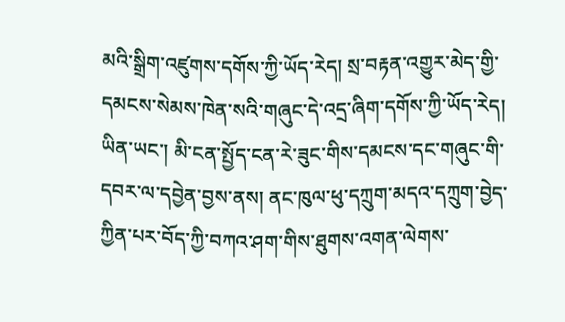མའི་སྒྲིག་འཛུགས་དགོས་ཀྱི་ཡོད་རེད། སྲ་བརྟན་འགྱུར་མེད་གྱི་དམངས་སེམས་ཁེན་སའི་གཞུང་དེ་འདྲ་ཞིག་དགོས་ཀྱི་ཡོད་རེད། ཡིན་ཡང་། མི་ངན་སྤྱོད་ངན་རེ་ཟུང་གིས་དམངས་དང་གཞུང་གི་དབར་ལ་དབྱེན་བྱས་ནས། ནང་ཁུལ་ཕུ་དཀྲུག་མདའ་དཀྲུག་བྱེད་ཀྱིན་པར་བོད་ཀྱི་བཀའ་ཤག་གིས་ཐུགས་འགན་ལེགས་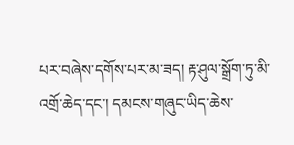པར་བཞེས་དགོས་པར་མ་ཟད། རྟ་ཤུལ་སྒྲོག་ཏུ་མི་འགྲོ་ཆེད་དང་། དམངས་གཞུང་ཡིད་ཆེས་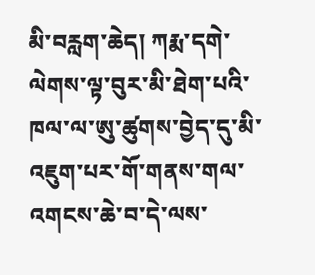མི་བརླག་ཆེད། ཀརྨ་དགེ་ལེགས་ལྟ་བུར་མི་ཐེག་པའི་ཁལ་ལ་ཨུ་ཚུགས་བྱེད་དུ་མི་འཇུག་པར་གོ་གནས་གལ་འགངས་ཆེ་བ་དེ་ལས་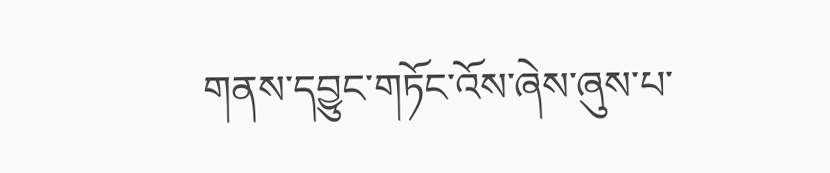གནས་དབྱུང་གཏོང་འོས་ཞེས་ཞུས་པ་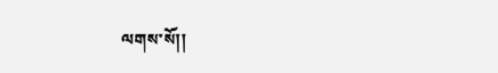ལགས་སོ།།